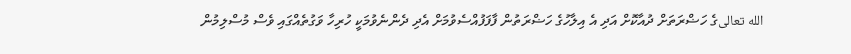الله تعالىގެ ހަޟްރަތަށް ދުއާކޮށް އަދި އެ އިލާހުގެ ހަޟްރަތުން ފާފަފުއްސެވުމަށް އެދި ދެންނެވުމަކީ ހުރިހާ ވަގުތެއްގައި ވެސް މުސްލިމުން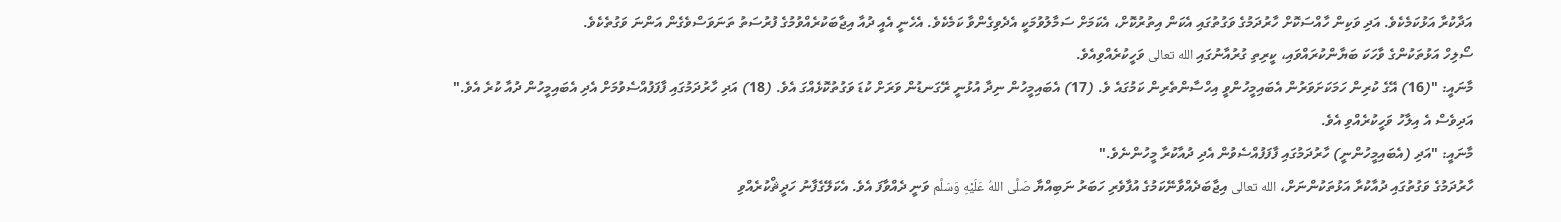އަދާކުރާ އަޅުކަމެކެވެ. އަދި ވަކިން ހާއްސަކޮށް ހާރުދަމުގެ ވަގުތުގައި އެކަން އިތުރުކޮށް، އެކަމަށް ސަމާލުވުމަކީ އެދެވިގެންވާ ކަމެކެވެ. އެހެނީ އެއީ ދުއާ އިޖާބަކުރެއްވުމުގެ ފުރުސަތު ތަނަވަސްވެގެން އަންނަ ވަގުތެކެވެ.
ސޯލިހް އަޅުތަކުންގެ ވާހަކަ ބަޔާންކުރައްވައި، ކީރިތި ގުރުއާނުގައި الله تعالى ވަހީކުރެއްވިއެވެ.
މާނައީ: "(16) އޭގެ ކުރިން ހަމަކަށަވަރުން އެބައިމީހުންވީ އިހްސާންތެރިން ކަމުގައެ ވެ. (17) އެބައިމީހުން ނިދާ އުޅުނީ ރޭގަނޑުން ވަރަށް ކުޑަ ވަގުތުކޮޅެއްގަ އެވެ. (18) އަދި ހާރުދަމުގައި ފާފަފުއްސެވުމަށް އެދި އެބައިމީހުން ދުއާ ކުރެ އެވެ."
އަދިވެސް އެ އިލާހު ވަހީކުރެއްވި އެވެ.
މާނައީ: "އަދި (އެބައިމީހުންނީ) ހާރުދަމުގައި ފާފަފުއްސެވުން އެދި ދުއާކުރާ މީހުންނެވެ."
ހާރުދަމުގެ ވަގުތުގައި ދުއާކުރާ އަޅުތަކުންނަށް، الله تعالى އިޖާބަދެއްވާނޭކަމުގެ އުފާވެރި ހަބަރު ނަބިއްޔާ صَلَّى اللهُ عَلَيْهِ وَسَلَّم ވަނީ ދެއްވާފަ އެވެ. އެކަލޭގެފާނު ހަދީޘްކުރެއްވި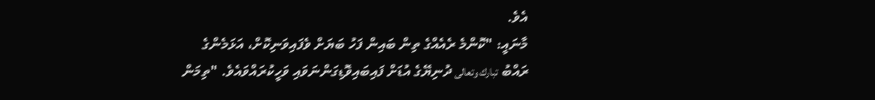އެވެ.
މާނައީ: "ކޮންމެ ރެއެއްގެ ތިން ބައިން ފަހު ބަޔަށް ވެފައިވަނިކޮށް، އަޅަމެންގެ ރައްބު تبارك وتعالى ދުނިޔޭގެ އުޑަށް ފައިބައިވޮޑިގަންނަވައި ވަހީކުރައްވައެވެ. "ތިމަން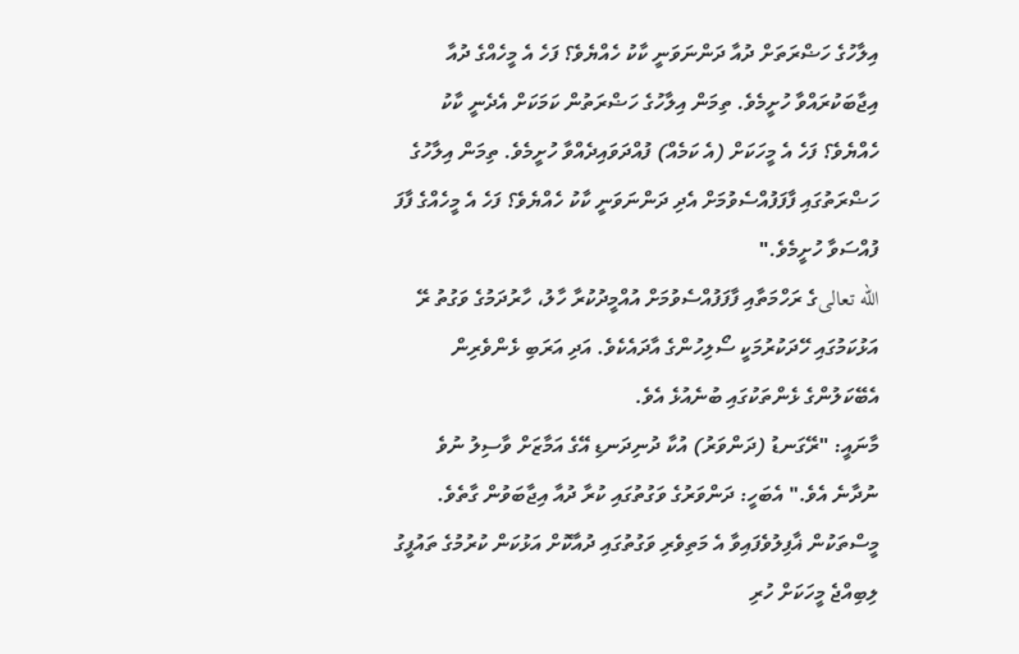އިލާހުގެ ހަޟްރަތަށް ދުއާ ދަންނަވަނީ ކާކު ހެއްޔެވެ؟ ފަހެ އެ މީހެއްގެ ދުއާ އިޖާބަކުރައްވާ ހުށީމެވެ. ތިމަން އިލާހުގެ ހަޟްރަތުން ކަމަކަށް އެދެނީ ކާކު ހެއްޔެވެ؟ ފަހެ އެ މީހަކަށް (އެ ކަމެއް) ފުއްދަވައިދެއްވާ ހުށީމެވެ. ތިމަން އިލާހުގެ ހަޟްރަތުގައި ފާފަފުއްސެވުމަށް އެދި ދަންނަވަނީ ކާކު ހެއްޔެވެ؟ ފަހެ އެ މީހެއްގެ ފާފަ ފުއްސަވާ ހުށީމެވެ."
الله تعالىގެ ރަހްމަތާއި ފާފަފުއްސެވުމަށް އުއްމީދުކުރާ ހާލު، ހާރުދަމުގެ ވަގުތު ރޭ އަޅުކަމުގައި ހޭދަކުރުމަކީ ސޯލިހުންގެ އާދައެކެވެ. އަދި އަރަބި ޅެންވެރިން އެބޭކަލުންގެ ޅެންތަކުގައި ބުނެއުޅެ އެވެ.
މާނައީ: "ރޭގަނޑު (ދަންވަރު) އުކާ ދުނިދަނޑި އޭގެ އަމާޒަށް ވާސިލު ނުވެ ނުދާނެ އެވެ." އެބަހީ: ދަންވަރުގެ ވަގުތުގައި ކުރާ ދުއާ އިޖާބަވުން ގާތެވެ.
މީސްތަކުން ޣާފިލުވެފައިވާ އެ މަތިވެރި ވަގުތުގައި ދުއާކޮށް އަޅުކަން ކުރުމުގެ ތައުފީގު ލިބިއްޖެ މީހަކަށް ހުރި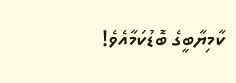ކާމިޔާބީގެ ބޮޑުކަމާއެވެ!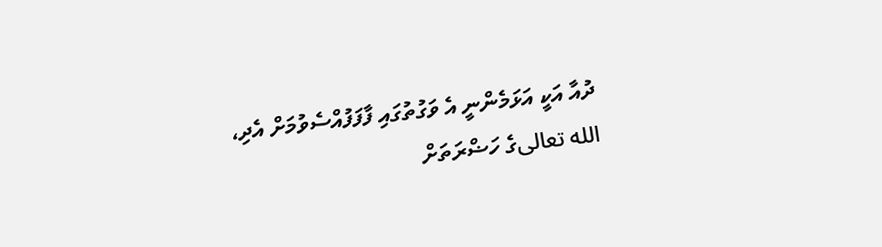ދުއާ އަކީ އަޅަމެންނީ އެ ވަގުތުގައި ފާފަފުއްސެވުމަށް އެދި، الله تعالىގެ ހަޟްރަތަށް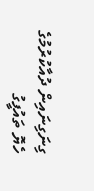ގިނަގިނައިން ދުއާކުރުމުގެ ހެޔޮ ތައުފީގު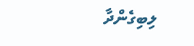ލިބިގެންދާ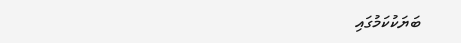ބަޔަކުކަމުގައި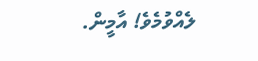ލެއްވުމެވެ! އާމީން.